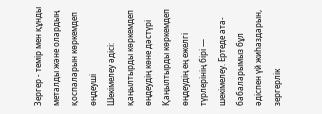Зергер - темір мен құнды металды және олардың қоспаларын көркемдеп өңдеуші
Шекімелеу әдісі: қаңылтырды көркемдеп өңдеудің көне дәстүрі
Қаңылтырды көркемдеп өңдеудің ең ежелгі түрлерінің бірі — шекімелеу. Ертеде ата-бабаларымыз бұл әдіспен үй жиһаздарын, зергерлік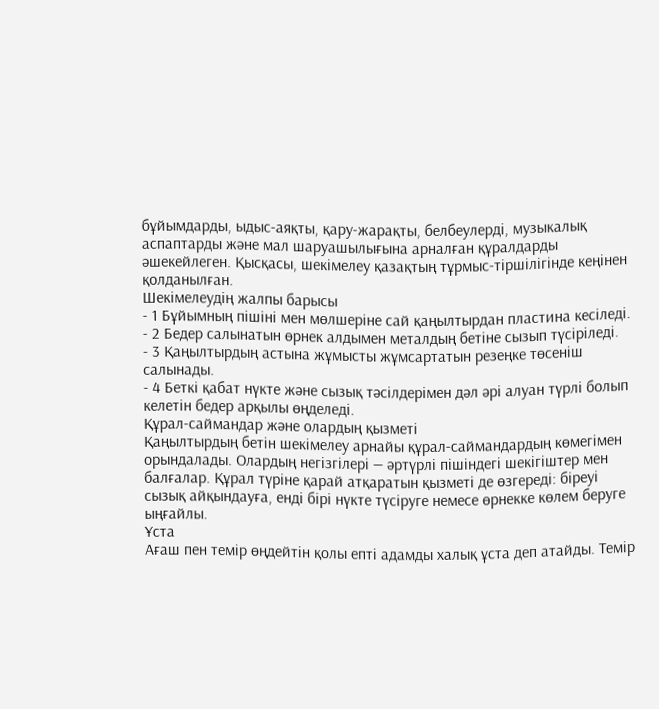бұйымдарды, ыдыс-аяқты, қару-жарақты, белбеулерді, музыкалық аспаптарды және мал шаруашылығына арналған құралдарды әшекейлеген. Қысқасы, шекімелеу қазақтың тұрмыс-тіршілігінде кеңінен қолданылған.
Шекімелеудің жалпы барысы
- 1 Бұйымның пішіні мен мөлшеріне сай қаңылтырдан пластина кесіледі.
- 2 Бедер салынатын өрнек алдымен металдың бетіне сызып түсіріледі.
- 3 Қаңылтырдың астына жұмысты жұмсартатын резеңке төсеніш салынады.
- 4 Беткі қабат нүкте және сызық тәсілдерімен дәл әрі алуан түрлі болып келетін бедер арқылы өңделеді.
Құрал-саймандар және олардың қызметі
Қаңылтырдың бетін шекімелеу арнайы құрал-саймандардың көмегімен орындалады. Олардың негізгілері — әртүрлі пішіндегі шекігіштер мен балғалар. Құрал түріне қарай атқаратын қызметі де өзгереді: біреуі сызық айқындауға, енді бірі нүкте түсіруге немесе өрнекке көлем беруге ыңғайлы.
Ұста
Ағаш пен темір өңдейтін қолы епті адамды халық ұста деп атайды. Темір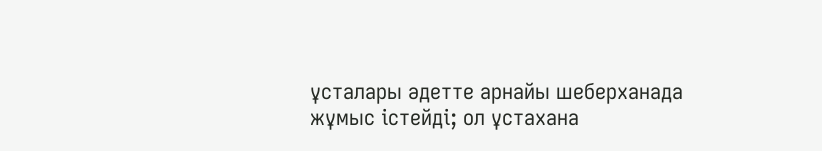ұсталары әдетте арнайы шеберханада жұмыс істейді; ол ұстахана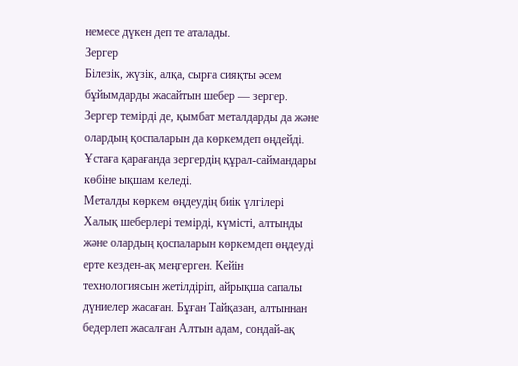немесе дүкен деп те аталады.
Зергер
Білезік, жүзік, алқа, сырға сияқты әсем бұйымдарды жасайтын шебер — зергер. Зергер темірді де, қымбат металдарды да және олардың қоспаларын да көркемдеп өңдейді. Ұстаға қарағанда зергердің құрал-саймандары көбіне ықшам келеді.
Металды көркем өңдеудің биік үлгілері
Халық шеберлері темірді, күмісті, алтынды және олардың қоспаларын көркемдеп өңдеуді ерте кезден-ақ меңгерген. Кейін технологиясын жетілдіріп, айрықша сапалы дүниелер жасаған. Бұған Тайқазан, алтыннан бедерлеп жасалған Алтын адам, сондай-ақ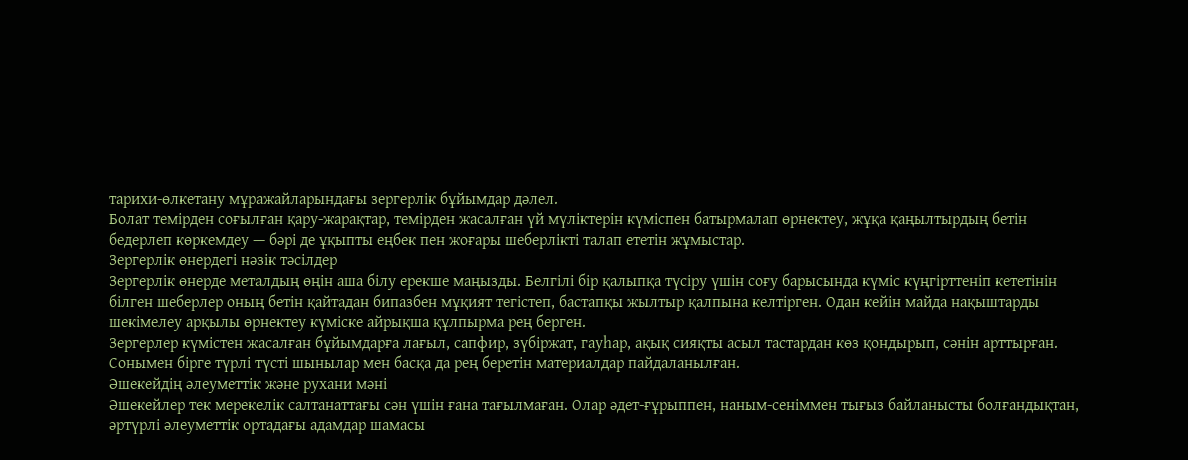тарихи-өлкетану мұражайларындағы зергерлік бұйымдар дәлел.
Болат темірден соғылған қару-жарақтар, темірден жасалған үй мүліктерін күміспен батырмалап өрнектеу, жұқа қаңылтырдың бетін бедерлеп көркемдеу — бәрі де ұқыпты еңбек пен жоғары шеберлікті талап ететін жұмыстар.
Зергерлік өнердегі нәзік тәсілдер
Зергерлік өнерде металдың өңін аша білу ерекше маңызды. Белгілі бір қалыпқа түсіру үшін соғу барысында күміс күңгірттеніп кететінін білген шеберлер оның бетін қайтадан бипазбен мұқият тегістеп, бастапқы жылтыр қалпына келтірген. Одан кейін майда нақыштарды шекімелеу арқылы өрнектеу күміске айрықша құлпырма рең берген.
Зергерлер күмістен жасалған бұйымдарға лағыл, сапфир, зүбіржат, гауһар, ақық сияқты асыл тастардан көз қондырып, сәнін арттырған. Сонымен бірге түрлі түсті шынылар мен басқа да рең беретін материалдар пайдаланылған.
Әшекейдің әлеуметтік және рухани мәні
Әшекейлер тек мерекелік салтанаттағы сән үшін ғана тағылмаған. Олар әдет-ғұрыппен, наным-сеніммен тығыз байланысты болғандықтан, әртүрлі әлеуметтік ортадағы адамдар шамасы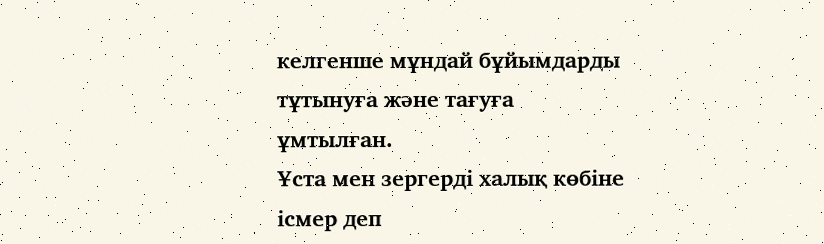келгенше мұндай бұйымдарды тұтынуға және тағуға ұмтылған.
Ұста мен зергерді халық көбіне ісмер деп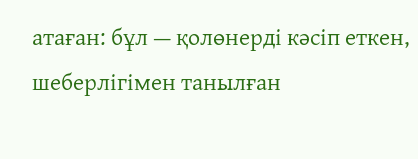атаған: бұл — қолөнерді кәсіп еткен, шеберлігімен танылған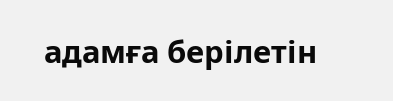адамға берілетін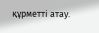құрметті атау.